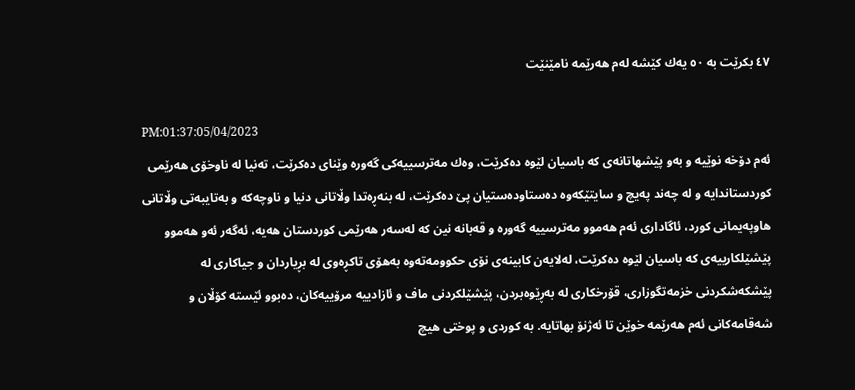٤٧ بكرێت به‌ ٥٠ یه‌ك كێشه‌ له‌م هه‌رێمه‌ نامێنێت

PM:01:37:05/04/2023
ئه‌م دۆخه‌ نوێیه‌ و به‌و پێشهاتانه‌ی كه‌ باسیان لێوه‌ ده‌كرێت، وه‌ك مه‌ترسییه‌كی گه‌وره‌ وێنای ده‌كرێت، ته‌نیا له‌ ناوخۆی هه‌رێمی كوردستاندایه‌ و له‌ چه‌ند په‌یچ و سایتێكه‌وه‌ ده‌ستاوده‌ستیان پێ ده‌كرێت، له‌ بنه‌ڕه‌تدا وڵاتانی دنیا و ناوچه‌كه‌ و به‌تایبه‌تی وڵاتانی هاوپه‌یمانی كورد، ئاگاداری ئه‌م هه‌موو مه‌ترسییه‌ گه‌وره‌ و قه‌بانه‌ نین كه‌ له‌سه‌ر هه‌رێمی كوردستان هه‌یه‌، ئه‌گه‌ر ئه‌و هه‌موو پێشێلكارییه‌ی كه‌ باسیان لێوه‌ ده‌كرێت، له‌لایه‌ن كابینه‌ی نۆی حكوومه‌ته‌وه‌ به‌هۆی تاكڕه‌وی له‌ بڕیاردان و جیاكاری له‌ پێشكه‌شكردنی خزمه‌تگوزاری، قۆرخكاری له‌ به‌ڕێوه‌بردن، پێشێلكردنی ماف و ئازادییه‌ مرۆییه‌كان، ده‌بوو ئێسته‌ كۆڵان و شه‌قامه‌كانی ئه‌م هه‌رێمه‌ خوێن تا ئه‌ژنۆ بهاتایه‌. به‌ كوردی و پوختی هیچ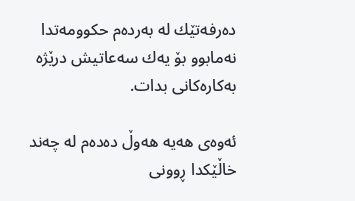ده‌رفه‌تێك له‌ به‌رده‌م حكوومه‌تدا نه‌مابوو بۆ یه‌ك سه‌عاتیش درێژه‌ به‌كاره‌كانی بدات.

ئه‌وه‌ی هه‌یه‌ هه‌وڵ ده‌ده‌م له‌ چه‌ند خاڵێكدا ڕوونی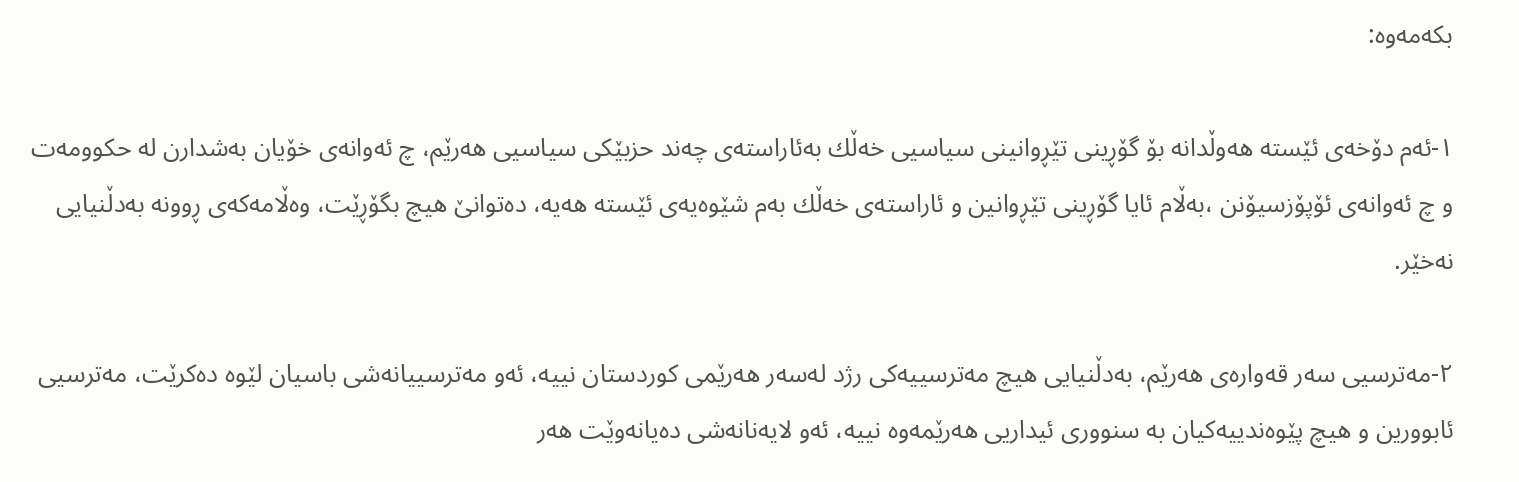بكه‌مه‌وه‌:

١-ئه‌م دۆخه‌ی ئێسته‌ هه‌وڵدانه‌ بۆ گۆڕینی تێڕوانینی سیاسیی خه‌ڵك به‌ئاراسته‌ی چه‌ند حزبێكی سیاسیی هه‌رێم، چ ئه‌وانه‌ی خۆیان به‌شدارن له‌ حكوومه‌ت و چ ئه‌وانه‌ی ئۆپۆزسیۆنن ،به‌ڵام ئایا گۆڕینی تێڕوانین و ئاراسته‌ی خه‌ڵك به‌م شێوه‌یه‌ی ئێسته هه‌یه‌، ده‌توانێ هیچ بگۆڕێت، وه‌ڵامه‌كه‌ی ڕوونه‌ به‌دڵنیایی نه‌خێر.

٢-مه‌ترسیی سه‌ر قه‌واره‌ی هه‌رێم، به‌دڵنیایی هیچ مه‌ترسییه‌كی رژد له‌سه‌ر هه‌رێمی كوردستان نییه‌، ئه‌و مه‌ترسییانه‌شی باسیان لێوه‌ ده‌كرێت، مه‌ترسیی ئابوورین و هیچ پێوه‌ندییه‌كیان به‌ سنووری ئیداریی هه‌رێمه‌وه‌ نییه‌، ئه‌و لایه‌نانه‌شی ده‌یانه‌وێت هه‌ر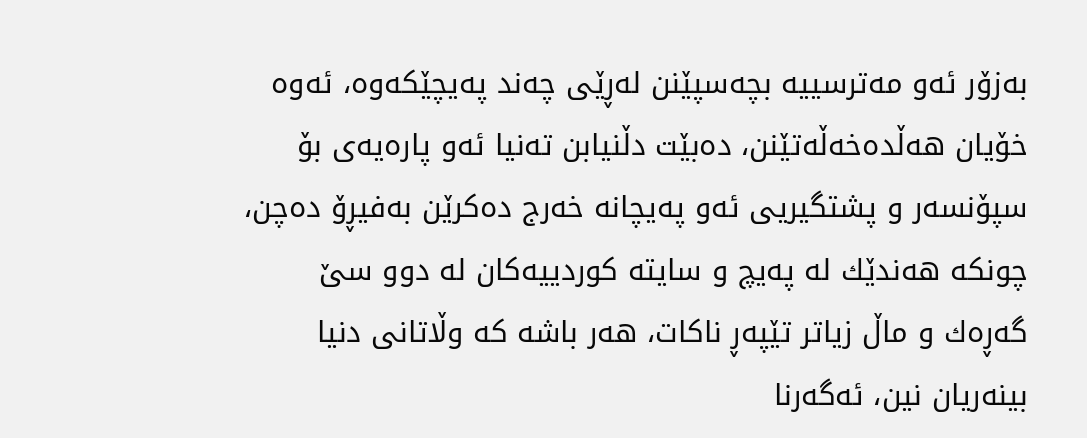به‌زۆر ئه‌و مه‌ترسییه‌ بچه‌سپێنن له‌ڕێی چه‌ند په‌یچێكه‌وه‌، ئه‌وه‌ خۆیان هه‌ڵده‌خه‌ڵه‌تێنن، ده‌بێت دڵنیابن ته‌نیا ئه‌و پاره‌یه‌ی بۆ سپۆنسه‌ر و پشتگیریی ئه‌و په‌یچانه‌ خه‌رج ده‌كرێن به‌فیڕۆ ده‌چن، چونكه‌ هه‌ندێك له‌ په‌یچ و سایته‌ كوردییه‌كان له‌ دوو سێ گه‌ڕه‌ك و ماڵ زیاتر تێپه‌ڕ ناكات، هه‌ر باشه‌ كه‌ وڵاتانی دنیا بینه‌ریان نین، ئه‌گه‌رنا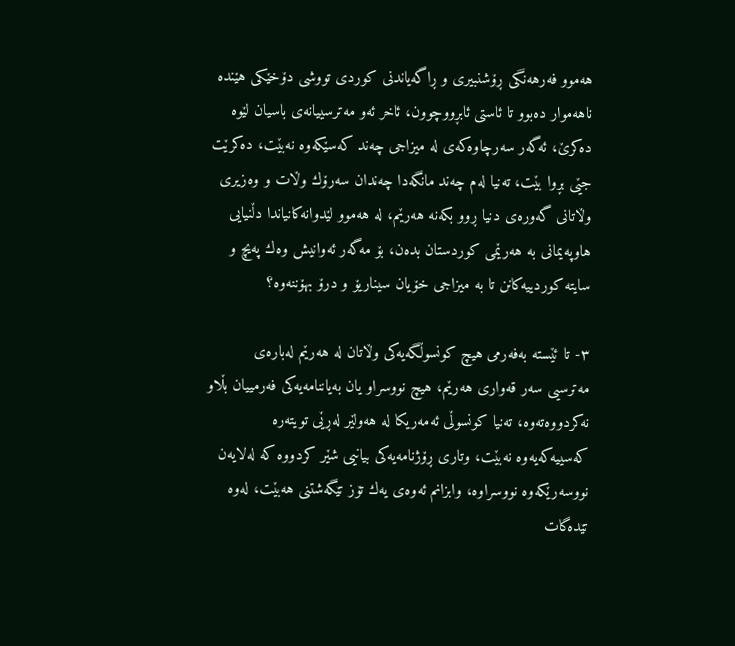هه‌موو فه‌رهه‌نگی ڕۆشنبیری و ڕاگه‌یاندنی كوردی تووشی دۆخێكی هێنده‌ ناهه‌موار ده‌بوو تا ئاستی ئابڕووچوون، ئاخر ئه‌و مه‌ترسییانه‌ی باسیان لێوه‌ ده‌كرێ، ئه‌گه‌ر سه‌رچاوه‌كه‌ی له‌ میزاجی چه‌ند كه‌سێكه‌وه‌ نه‌بێت، ده‌كرێت جێی بڕوا بێت، ته‌نیا له‌م چه‌ند مانگه‌دا چه‌ندان سه‌رۆك وڵات و وه‌زیری وڵاتانی گه‌وره‌ی دنیا ڕوو بكه‌نه‌ هه‌رێم، له‌ هه‌موو لێدوانه‌كانیاندا دڵنیایی هاوپه‌یمانی به‌ هه‌رێمی كوردستان بده‌ن، بۆ مه‌گه‌ر ئه‌وانیش وه‌ك په‌یچ و سایته‌ كوردییه‌كانن تا به‌ میزاجی خۆیان سیناریۆ و درۆ بهۆننه‌وه‌؟

٣- تا ئێسته‌ به‌فه‌رمی هیچ كونسوڵگه‌یه‌كی وڵاتان له‌ هه‌رێم له‌باره‌ی مه‌ترسیی سه‌ر قه‌واری هه‌رێم، هیچ نووسراو یان به‌یاننامه‌یه‌كی فه‌رمییان بڵاو نه‌كردووه‌ته‌وه‌، ته‌نیا كونسوڵی ئه‌مه‌ریكا له‌ هه‌ولێر له‌ڕێی تویته‌ره‌ كه‌سییه‌كه‌یه‌وه‌ نه‌بێت، وتاری ڕۆژنامه‌یه‌كی بیانیی شێر كردووه‌ كه‌ له‌لایه‌ن نووسه‌رێكه‌وه‌ نووسراوه‌، وابزانم ئه‌وه‌ی یه‌ك تۆز تێگه‌شتنی هه‌بێت، له‌وه‌ تێده‌گات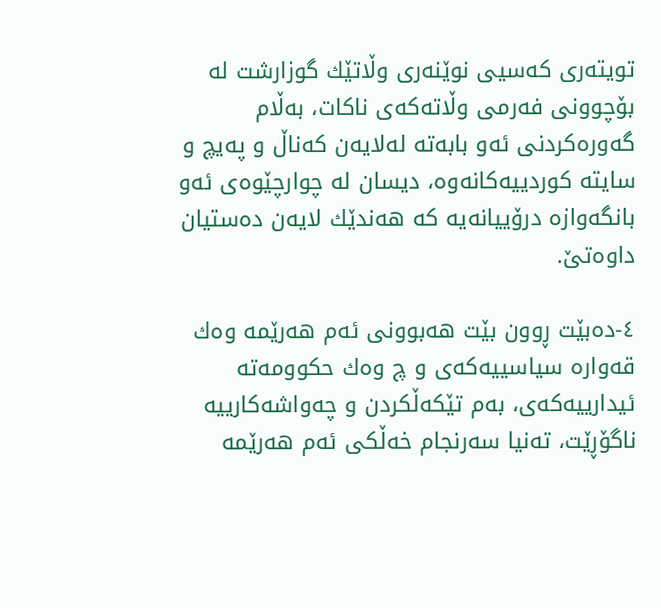تویته‌ری كه‌سیی نوێنه‌ری وڵاتێك گوزارشت له‌ بۆچوونی فه‌رمی وڵاته‌كه‌ی ناكات، به‌ڵام گه‌وره‌كردنی ئه‌و بابه‌ته‌ له‌لایه‌ن كه‌ناڵ و په‌یچ و سایته‌ كوردییه‌كانه‌وه‌، دیسان له‌ چوارچێوه‌ی ئه‌و بانگه‌وازه‌ درۆییانه‌یه‌ كه‌ هه‌ندێك لایه‌ن ده‌ستیان داوه‌تێ.

٤-ده‌بێت ڕوون بێت هه‌بوونی ئه‌م هه‌رێمه‌ وه‌ك قه‌واره‌ سیاسییه‌كه‌ی و چ وه‌ك حكوومه‌ته‌ ئیدارییه‌كه‌ی، به‌م تێكه‌ڵكردن و چه‌واشه‌كارییه‌ ناگۆڕێت، ته‌نیا سه‌رنجام خه‌ڵكی ئه‌م هه‌رێمه‌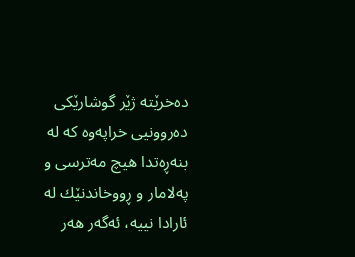ده‌خرێته‌ ژێر گوشارێكی ده‌روونیی خراپه‌وه‌ كه‌ له‌ بنه‌ڕه‌تدا هیچ مه‌ترسی و په‌لامار و ڕووخاندنێك له‌ ئارادا نییه‌، ئه‌گه‌ر هه‌ر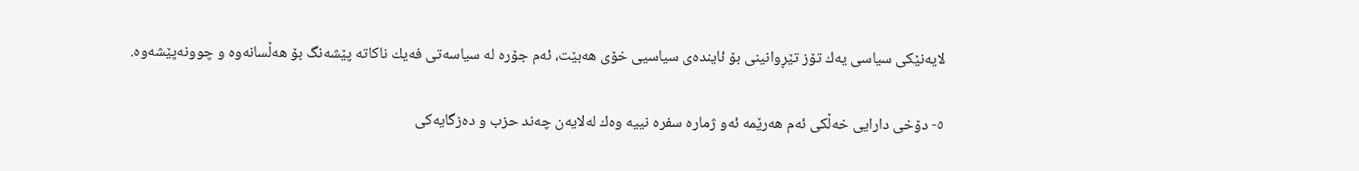لایه‌نێكی سیاسی یه‌ك تۆز تێڕوانینی بۆ ئاینده‌ی سیاسیی خۆی هه‌بێت، ئه‌م جۆره‌ له‌ سیاسه‌تی فه‌یك ناكاته‌ پێشه‌نگ بۆ هه‌ڵسانه‌وه‌ و چوونه‌پێشه‌وه‌.

٥- دۆخی دارایی خه‌ڵكی ئه‌م هه‌رێمه‌ ئه‌و ژماره‌ سفره‌ نییه‌ وه‌ك له‌لایه‌ن چه‌ند حزب و ده‌زگایه‌كی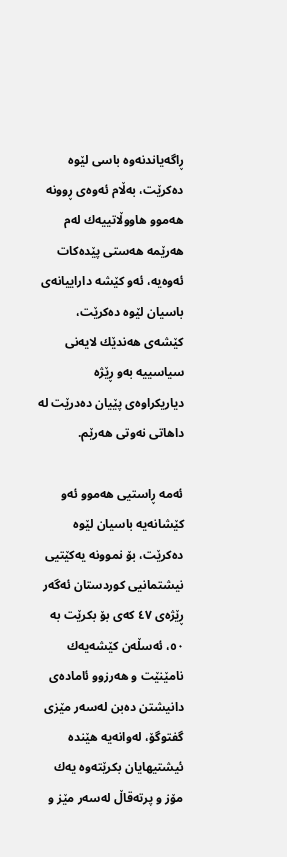ڕاگه‌یاندنه‌وه‌ باسی لێوه‌ ده‌كرێت، به‌ڵام ئه‌وه‌ی ڕوونه‌ هه‌موو هاووڵاتییه‌ك له‌م هه‌رێمه‌ هه‌ستی پێده‌كات ئه‌وه‌یه‌، ئه‌و كێشه‌ داراییانه‌ی باسیان لێوه‌ ده‌كرێت، كێشه‌ی هه‌ندێك لایه‌نی سیاسییه‌ به‌و ڕێژه‌ دیاریكراوه‌ی پێیان ده‌درێت له‌ داهاتی نه‌وتی هه‌رێم.

ئه‌مه‌ ڕاستیی هه‌موو ئه‌و كێشانه‌یه‌ باسیان لێوه‌ ده‌كرێت، بۆ نموونه‌ یه‌كێتیی نیشتمانیی كوردستان ئه‌گه‌ر ڕێژه‌ی ٤٧ كه‌ی بۆ بكرێت به‌ ٥٠، ئه‌سڵه‌ن كێشه‌یه‌ك نامێنێت و هه‌رزوو ئاماده‌ی دانیشتن ده‌بن له‌سه‌ر مێزی گفتوگۆ، له‌وانه‌یه‌ هێنده‌ ئیشتیهایان بكرێته‌وه‌ یه‌ك مۆز و پرته‌قاڵ له‌سه‌ر مێز و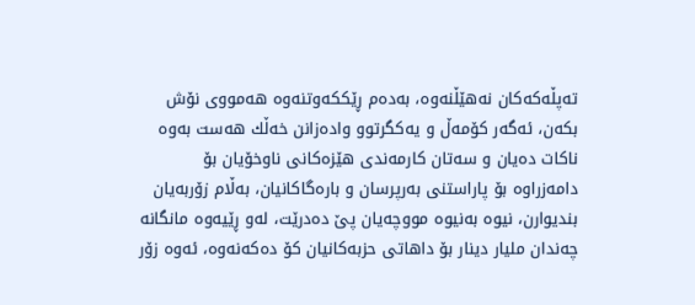ته‌پڵه‌كه‌كان نه‌هێڵنه‌وه‌، به‌ده‌م ڕێككه‌وتنه‌وه‌ هه‌مووی نۆش بكه‌ن، ئه‌گه‌ر كۆمه‌ڵ و یه‌كگرتوو واده‌زانن خه‌ڵك هه‌ست به‌وه‌ ناكات ده‌یان و سه‌تان كارمه‌ندی هێزه‌كانی ناوخۆیان بۆ دامه‌زراوه‌ بۆ پاراستنی به‌رپرسان و باره‌گاكانیان، به‌ڵام زۆربه‌یان بندیوارن، نیوه‌ به‌نیوه‌ مووچه‌یان پێ ده‌درێت، له‌و ڕێیه‌وه‌ مانگانه‌ چه‌ندان ملیار دینار بۆ داهاتی حزبه‌كانیان كۆ ده‌كه‌نه‌وه‌، ئه‌وه‌ زۆر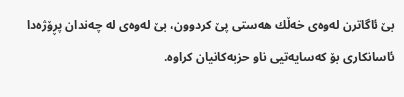بێ ئاگاترن له‌وه‌ی خه‌ڵك هه‌ستی پێ كردوون، بێ له‌وه‌ی له‌ چه‌ندان پڕۆژه‌دا ئاسانكاری بۆ كه‌سایه‌تیی ناو حزبه‌كانیان كراوه‌.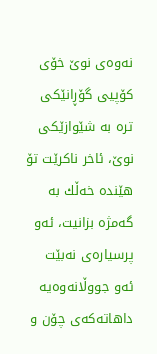نه‌وه‌ی نوێ خۆی كۆپیی گۆڕانێكی تره‌ به‌ شێوازێكی نوێ، ئاخر ناكرێت تۆ هێنده‌ خه‌ڵك به‌ گه‌مژه‌ بزانیت، ئه‌و پرسیاره‌ی نه‌بێت ئه‌و جووڵانه‌وه‌یه‌ داهاته‌كه‌ی چۆن و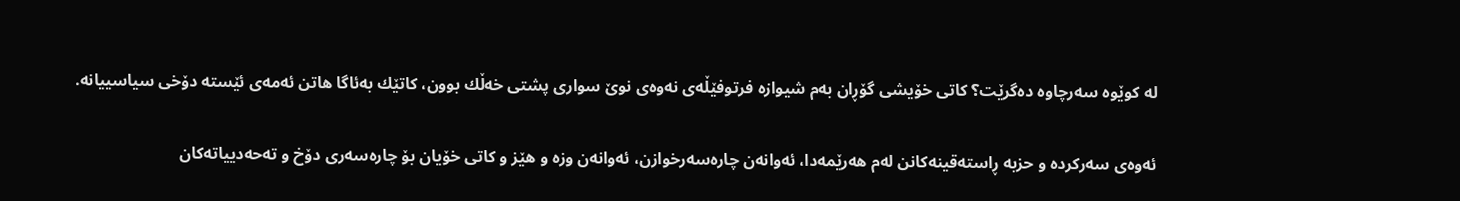له‌ كوێوه‌ سه‌رچاوه‌ ده‌گرێت؟ كاتی خۆیشی گۆڕان به‌م شیوازه‌ فرتوفێڵه‌ی نه‌وه‌ی نوێ سواری پشتی خه‌ڵك بوون، كاتێك به‌ئاگا هاتن ئه‌مه‌ی ئێسته‌ دۆخی سیاسییانه‌.

ئه‌وه‌ی سه‌ركرده‌ و حزبه‌ ڕاسته‌قینه‌كانن له‌م هه‌رێمه‌دا، ئه‌وانه‌ن چاره‌سه‌رخوازن، ئه‌وانه‌ن وزه‌ و هێز و كاتی خۆیان بۆ چاره‌سه‌ری دۆخ و ته‌حه‌دییاته‌كان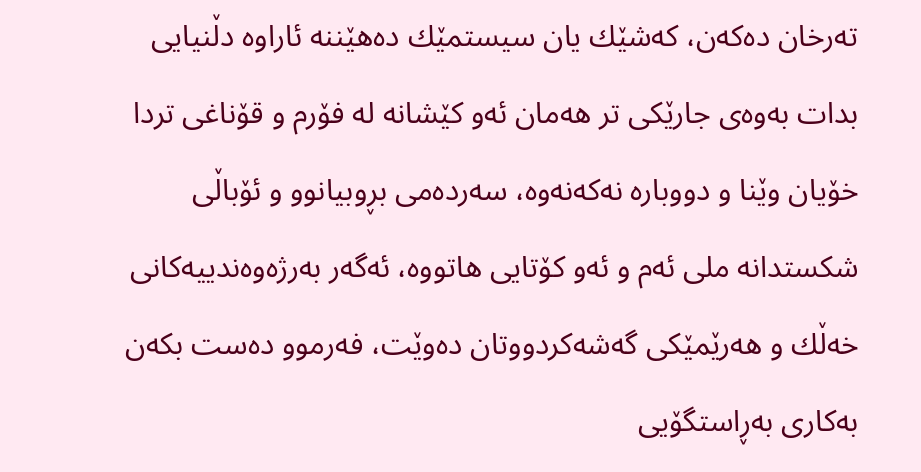ته‌رخان ده‌كه‌ن، كه‌شێك یان سیستمێك ده‌هێننه‌ ئاراوه‌ دڵنیایی بدات به‌وه‌ی جارێكی تر هه‌مان ئه‌و كێشانه‌ له‌ فۆرم و قۆناغی تردا خۆیان وێنا و دووباره‌ نه‌كه‌نه‌وه‌، سه‌رده‌می بڕوبیانوو و ئۆباڵی شكستدانه‌ ملی ئه‌م و ئه‌و كۆتایی هاتووه‌، ئه‌گه‌ر به‌رژه‌وه‌ندییه‌كانی خه‌ڵك و هه‌رێمێكی گه‌شه‌كردووتان ده‌وێت، فه‌رموو ده‌ست بكه‌ن به‌كاری به‌ڕاستگۆیی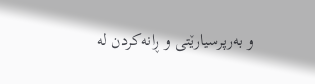و به‌رپرسیارێتی و ڕانه‌كردن له‌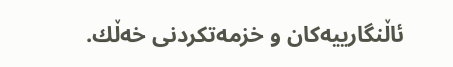ئاڵنگارییه‌كان و خزمه‌تكردنی خه‌ڵك.